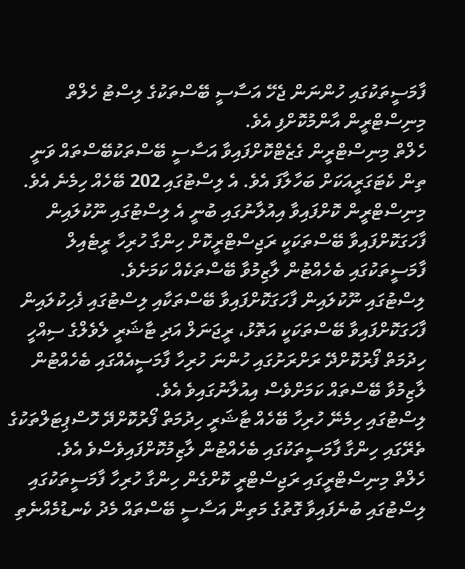ފާމަސީތަކުގައި ހުންނަން ޖެހޭ އަސާސީ ބޭސްތަކުގެ ލިސްޓު ހެލްތް މިނިސްޓްރީން އާންމުކޮށްފި އެވެ.
ހެލްތް މިނިސްޓްރީން ގެޒެޓްކޮށްފައިވާ އަސާސީ ބޭސްތަކުބޭސްތައް ވަނީ ތިން ކެޓަގަރީއަކަށް ބަހާލާފަ އެވެ. އެ ލިސްޓުގައި 202 ބޭހެއް ހިމެނެ އެވެ.
މިނިސްޓްރީން ކޮށްފައިވާ އިއުލާނުގައި ބުނީ އެ ލިސްޓުގައި ނޫކުލައިން ފާހަގަކޮށްފައިވާ ބޭސްތަކަކީ ރަޖިސްޓްރީކޮށް ހިންގާ ހުރިހާ ރީޓެއިލް ފާމަސީތަކުގައި ބެހެއްޓުން ލާޒިމުވާ ބޭސްތަކެއް ކަމަށެވެ.
ލިސްޓުގައި ނޫކުލައިން ފާހަގަކޮށްފައިވާ ބޭސްތަކާއި ލިސްޓުގައި ފެހިކުލައިން ފާހަގަކޮށްފައިވާ ބޭސްތަކަކީ އަތޮޅު، ރީޖަނަލް އަދި ޓާޝަރީ ލެވެލްގެ ސިއްހީ ހިދުމަތް ފޯރުކޮށްދޭ ރަށްރަށުގައި ހުންނަ ހުރިހާ ފާމަސީއެއްގައި ބެހެއްޓުން ލާޒިމުވާ ބޭސްތައް ކަމަށްވެސް އިއުލާނުގައިވެ އެވެ.
ލިސްޓުގައި ހިމެނޭ ހުރިހާ ބޭހެއް ޓާޝަރީ ހިދުމަތް ފޯރުކޮށްދޭ ހޮސްޕިޓަލްތަކުގެ ތެރޭގައި ހިންގާ ފާމަސީތަކުގައި ބެހެއްޓުން ލާޒިމުކޮށްފައިވެސްވެ އެވެ.
ހެލްތް މިނިސްޓްރީގައި ރަޖިސްޓްރީ ކޮށްގެން ހިންގާ ހުރިހާ ފާމަސީތަކުގައި ލިސްޓުގައި ބުނެފައިވާ ގޮތުގެ މަތިން އަސާސީ ބޭސްތައް މެދު ކެނޑުމެއްނެތި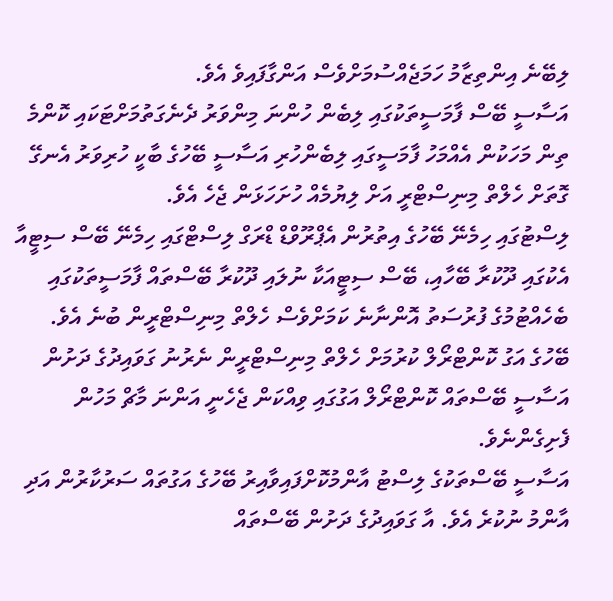ލިބޭނެ އިންތިޒާމު ހަމަޖެއްސުމަށްވެސް އަންގާފައިވެ އެވެ.
އަސާސީ ބޭސް ފާމަސީތަކުގައި ލިބެން ހުންނަ މިންވަރު ދެނެގަތުމަށްޓަކައި ކޮންމެ ތިން މަހަކުން އެއްމަހު ފާމަސީގައި ލިބެންހުރި އަސާސީ ބޭހުގެ ބާކީ ހުރިވަރު އެނގޭ ގޮތަށް ހެލްތް މިނިސްޓްރީ އަށް ލިޔުމެއް ހުށަހަޅަން ޖެހެ އެވެ.
ލިސްޓުގައި ހިމެނޭ ބޭހުގެ އިތުރުން އެޕްރޫވްޑް ޑްރަގް ލިސްޓްގައި ހިމެނޭ ބޭސް ސިޓީއާ އެކުގައި ދޫކުރާ ބޭހާއި، ބޭސް ސިޓީއަކާ ނުލައި ދޫކުރާ ބޭސްތައް ފާމަސީތަކުގައި ބެހެއްޓުމުގެ ފުރުސަތު އޮންނާނެ ކަމަށްވެސް ހެލްތް މިނިސްޓްރީން ބުނެ އެވެ.
ބޭހުގެ އަގު ކޮންޓްރޯލް ކުރުމަށް ހެލްތް މިނިސްޓްރީން ނެރުނު ގަވައިދުގެ ދަށުން އަސާސީ ބޭސްތައް ކޮންޓްރޯލް އަގުގައި ވިއްކަން ޖެހެނީ އަންނަ މާޗް މަހުން ފެށިގެންނެވެ.
އަސާސީ ބޭސްތަކުގެ ލިސްޓު އާންމުކޮށްފައިވާއިރު ބޭހުގެ އަގުތައް ސަރުކާރުން އަދި އާންމު ނުކުރެ އެވެ. އާ ގަވައިދުގެ ދަށުން ބޭސްތައް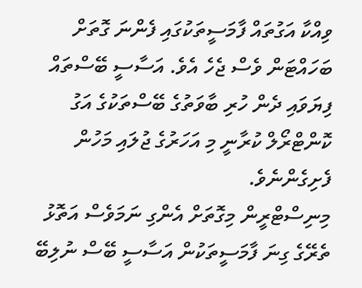ވިއްކާ އަގުތައް ފާމަސީތަކުގައި ފެންނަ ގޮތަށް ބަހައްޓަން ވެސް ޖެހެ އެވެ. އަސާސީ ބޭސްތައް ފިޔަވައި ދެން ހުރި ބާވަތުގެ ބޭސްތަކުގެ އަގު ކޮންޓްރޯލް ކުރާނީ މި އަހަރުގެ ޖުލައި މަހުން ފެށިގެންނެވެ.
މިނިސްޓްރީން މިގޮތަށް އެންގި ނަމަވެސް އަތޮޅު ތެރޭގެ ގިނަ ފާމަސީތަކުން އަސާސީ ބޭސް ނުލިބޭ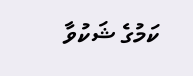ކަމުގެ ޝަކުވާ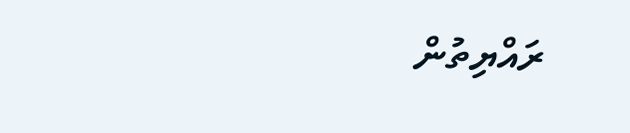ރައްޔިތުން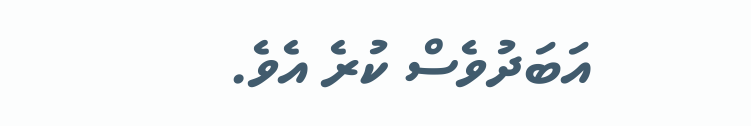އަބަދުވެސް ކުރެ އެވެ.